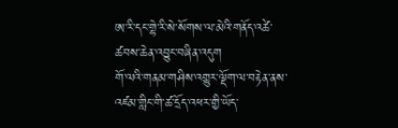ཨ་རི་དང་གྷེ་རི་སེ་སོགས་ལ་མེའི་གནོད་འཚེ་ཚབས་ཆེན་འབྱུང་བཞིན་འདུག
གོ་ལའི་གནམ་གཤིས་འགྱུར་ལྡོག་ལ་བརྟེན་ནས་འཛམ་གླིང་གི་ཚ་དྲོད་འཕར་གྱི་ཡོད་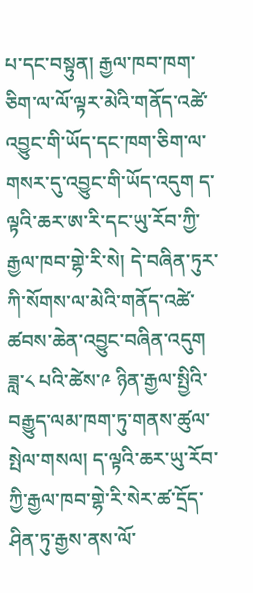པ་དང་བསྟུན། རྒྱལ་ཁབ་ཁག་ཅིག་ལ་ལོ་ལྟར་མེའི་གནོད་འཚེ་འབྱུང་གི་ཡོད་དང་ཁག་ཅིག་ལ་གསར་དུ་འབྱུང་གི་ཡོད་འདུག ད་ལྟའི་ཆར་ཨ་རི་དང་ཡུ་རོབ་ཀྱི་རྒྱལ་ཁབ་གྷེ་རི་སེ། དེ་བཞིན་ཏུར་ཀི་སོགས་ལ་མེའི་གནོད་འཚེ་ཚབས་ཆེན་འབྱུང་བཞིན་འདུག
ཟླ་༨ པའི་ཚེས་༩ ཉིན་རྒྱལ་སྤྱིའི་བརྒྱུད་ལམ་ཁག་ཏུ་གནས་ཚུལ་སྤེལ་གསལ། ད་ལྟའི་ཆར་ཡུ་རོབ་ཀྱི་རྒྱལ་ཁབ་གྷེ་རི་སེར་ཚ་དྲོད་ཤིན་ཏུ་རྒྱས་ནས་ལོ་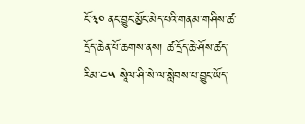ངོ་༣༠ ནང་བྱུང་མྱོང་མེད་པའི་གནམ་གཤིས་ཚ་དྲོད་ཆེན་པོ་ཆགས་ནས། ཚ་དྲོད་ཆེ་ཤོས་ཚད་རིམ་༤༥ སཱེལ་ཤི་སེ་ལ་སླེབས་པ་བྱུང་ཡོད་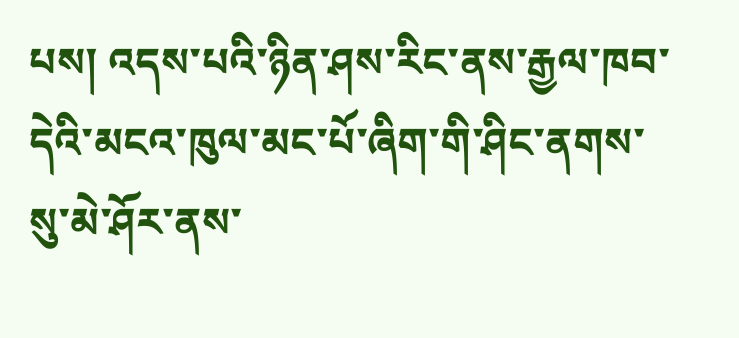པས། འདས་པའི་ཉིན་ཤས་རིང་ནས་རྒྱལ་ཁབ་དེའི་མངའ་ཁུལ་མང་པོ་ཞིག་གི་ཤིང་ནགས་སུ་མེ་ཤོར་ནས་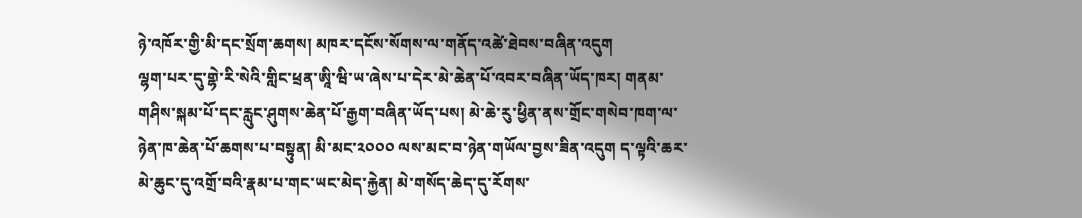ཉེ་འཁོར་གྱི་མི་དང་སྲོག་ཆགས། མཁར་དངོས་སོགས་ལ་གནོད་འཚེ་ཐེབས་བཞིན་འདུག
ལྷག་པར་དུ་གྷེ་རི་སེའི་གླིང་ཕྲན་ཨཱི་ཝི་ཡ་ཞེས་པ་དེར་མེ་ཆེན་པོ་འབར་བཞིན་ཡོད་ཁར། གནམ་གཤིས་སྐམ་པོ་དང་རླུང་ཤུགས་ཆེན་པོ་རྒྱག་བཞིན་ཡོད་པས། མེ་ཆེ་རུ་ཕྱིན་ནས་གྲོང་གསེབ་ཁག་ལ་ཉེན་ཁ་ཆེན་པོ་ཆགས་པ་བསྟུན། མི་མང་༢༠༠༠ ལས་མང་བ་ཉེན་གཡོལ་བྱས་ཟིན་འདུག ད་ལྟའི་ཆར་མེ་ཆུང་དུ་འགྲོ་བའི་རྣམ་པ་གང་ཡང་མེད་རྐྱེན། མེ་གསོད་ཆེད་དུ་རོགས་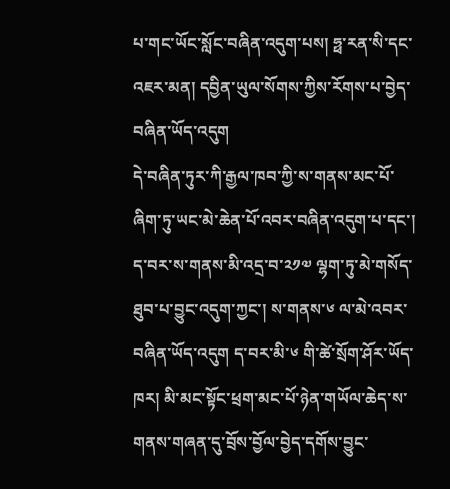པ་གང་ཡོང་སློང་བཞིན་འདུག་པས། ཧྥ་རན་སི་དང་འཇར་མན། དབྱིན་ཡུལ་སོགས་ཀྱིས་རོགས་པ་བྱེད་བཞིན་ཡོད་འདུག
དེ་བཞིན་ཏུར་ཀི་རྒྱལ་ཁབ་ཀྱི་ས་གནས་མང་པོ་ཞིག་ཏུ་ཡང་མེ་ཆེན་པོ་འབར་བཞིན་འདུག་པ་དང་། ད་བར་ས་གནས་མི་འདྲ་བ་༢༡༧ ལྷག་ཏུ་མེ་གསོད་ཐུབ་པ་བྱུང་འདུག་ཀྱང་། ས་གནས་༦ ལ་མེ་འབར་བཞིན་ཡོད་འདུག ད་བར་མི་༦ གི་ཚེ་སྲོག་ཤོར་ཡོད་ཁར། མི་མང་སྟོང་ཕྲག་མང་པོ་ཉེན་གཡོལ་ཆེད་ས་གནས་གཞན་དུ་བྲོས་བྱོལ་བྱེད་དགོས་བྱུང་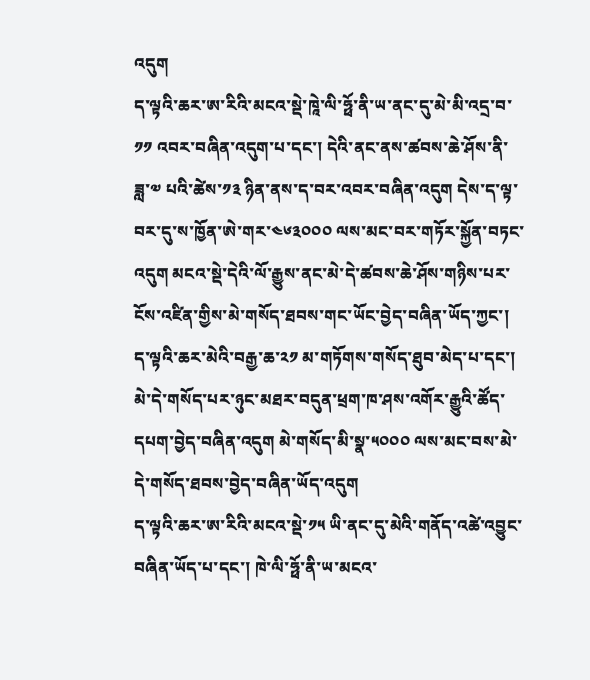འདུག
ད་ལྟའི་ཆར་ཨ་རིའི་མངའ་སྡེ་ཁཱེ་ལི་ཧྥོ་ནི་ཡ་ནང་དུ་མེ་མི་འདྲ་བ་༡༡ འབར་བཞིན་འདུག་པ་དང་། དེའི་ནང་ནས་ཚབས་ཆེ་ཤོས་ནི་ཟླ་༧ པའི་ཚེས་༡༣ ཉིན་ནས་ད་བར་འབར་བཞིན་འདུག དེས་ད་ལྟ་བར་དུ་ས་ཁྱོན་ཨེ་གར་༤༦༣༠༠༠ ལས་མང་བར་གཏོར་སྐྱོན་བཏང་འདུག མངའ་སྡེ་དེའི་ལོ་རྒྱུས་ནང་མེ་དེ་ཚབས་ཆེ་ཤོས་གཉིས་པར་ངོས་འཛིན་གྱིས་མེ་གསོད་ཐབས་གང་ཡོང་བྱེད་བཞིན་ཡོད་ཀྱང་། ད་ལྟའི་ཆར་མེའི་བརྒྱ་ཆ་༢༡ མ་གཏོགས་གསོད་ཐུབ་མེད་པ་དང་། མེ་དེ་གསོད་པར་ཉུང་མཐར་བདུན་ཕྲག་ཁ་ཤས་འགོར་རྒྱུའི་ཚོད་དཔག་བྱེད་བཞིན་འདུག མེ་གསོད་མི་སྣ་༥༠༠༠ ལས་མང་བས་མེ་དེ་གསོད་ཐབས་བྱེད་བཞིན་ཡོད་འདུག
ད་ལྟའི་ཆར་ཨ་རིའི་མངའ་སྡེ་༡༥ ཡི་ནང་དུ་མེའི་གནོད་འཚེ་འབྱུང་བཞིན་ཡོད་པ་དང་། ཁེ་ལི་ཧྥོ་ནི་ཡ་མངའ་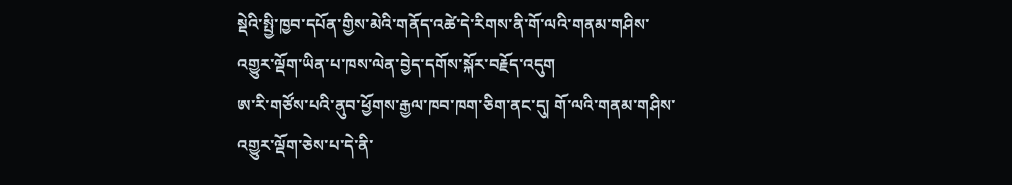སྡེའི་སྤྱི་ཁྱབ་དཔོན་གྱིས་མེའི་གནོད་འཚེ་དེ་རིགས་ནི་གོ་ལའི་གནམ་གཤིས་འགྱུར་ལྡོག་ཡིན་པ་ཁས་ལེན་བྱེད་དགོས་སྐོར་བརྗོད་འདུག
ཨ་རི་གཙོས་པའི་ནུབ་ཕྱོགས་རྒྱལ་ཁབ་ཁག་ཅིག་ནང་དུ། གོ་ལའི་གནམ་གཤིས་འགྱུར་ལྡོག་ཅེས་པ་དེ་ནི་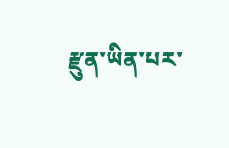རྫུན་ཡིན་པར་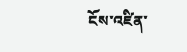ངོས་འཛིན་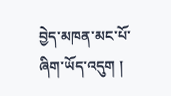བྱེད་མཁན་མང་པོ་ཞིག་ཡོད་འདུག །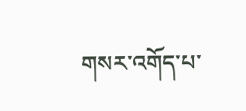གསར་འགོད་པ་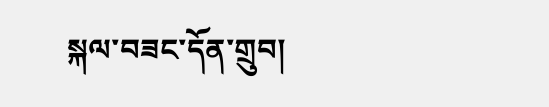སྐལ་བཟང་དོན་གྲུབ།